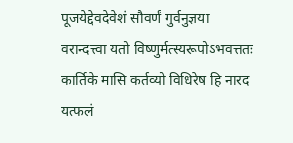पूजयेद्देवदेवेशं सौवर्णं गुर्वनुज्ञया
वरान्दत्त्वा यतो विष्णुर्मत्स्यरूपोऽभवत्ततः
कार्तिके मासि कर्तव्यो विधिरेष हि नारद
यत्फलं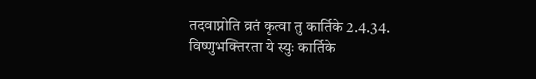तदवाप्नोति व्रतं कृत्वा तु कार्तिके 2.4.34.
विष्णुभक्तिरता ये स्युः कार्तिके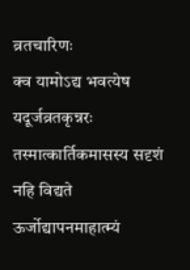व्रतचारिणः
क्व यामोऽद्य भवत्येष यदूर्जव्रतकृन्नरः
तस्मात्कार्तिकमासस्य सदृशं नहि विद्यते
ऊर्जोद्यापनमाहात्म्यं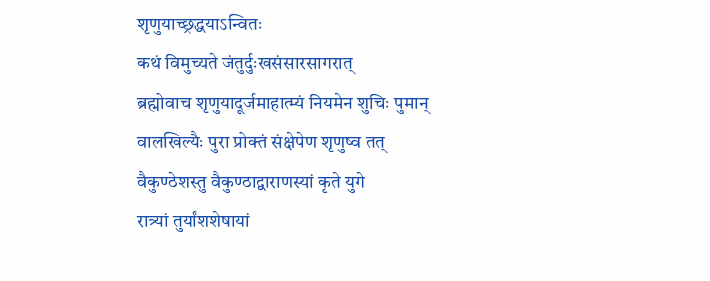शृणुयाच्छ्रद्धयाऽन्वितः
कथं विमुच्यते जंतुर्दुःखसंसारसागरात्
ब्रह्मोवाच शृणुयादूर्जमाहात्म्यं नियमेन शुचिः पुमान्
वालखिल्यैः पुरा प्रोक्तं संक्षेपेण शृणुष्व तत्
वैकुण्ठेशस्तु वैकुण्ठाद्वाराणस्यां कृते युगे
रात्र्यां तुर्यांशशेषायां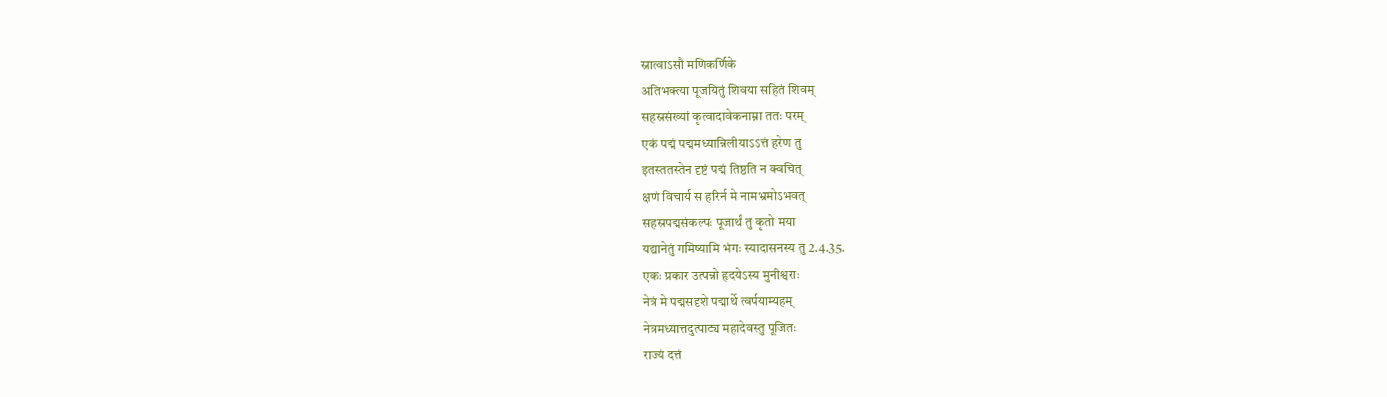स्नात्वाऽसौ मणिकर्णिके
अतिभक्त्या पूजयितुं शिवया सहितं शिवम्
सहस्रसंख्यां कृत्वादावेकनाम्ना ततः परम्
एकं पद्मं पद्ममध्यान्निलीयाऽऽत्तं हरेण तु
इतस्ततस्तेन दृष्टं पद्मं तिष्ठति न क्वचित्
क्षणं विचार्य स हरिर्न मे नामभ्रमोऽभवत्
सहस्रपद्मसंकल्पः पूजार्थं तु कृतो मया
यद्यानेतुं गमिष्यामि भंगः स्यादासनस्य तु 2.4.35.
एकः प्रकार उत्पन्नो हृदयेऽस्य मुनीश्वराः
नेत्रं मे पद्मसदृशे पद्मार्थे त्वर्पयाम्यहम्
नेत्रमध्यात्तदुत्पाट्य महादेवस्तु पूजितः
राज्यं दत्तं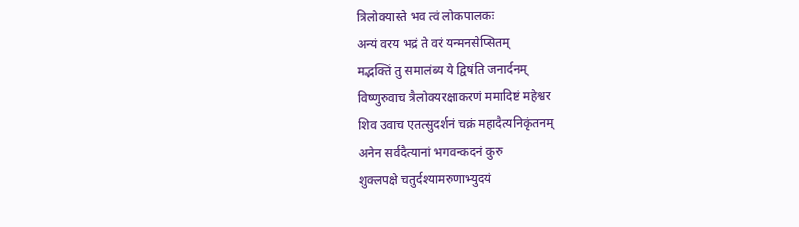त्रिलोक्यास्ते भव त्वं लोकपालकः
अन्यं वरय भद्रं ते वरं यन्मनसेप्सितम्
मद्भक्तिं तु समालंब्य ये द्विषंति जनार्दनम्
विष्णुरुवाच त्रैलोक्यरक्षाकरणं ममादिष्टं महेश्वर
शिव उवाच एतत्सुदर्शनं चक्रं महादैत्यनिकृंतनम्
अनेन सर्वदैत्यानां भगवन्कदनं कुरु
शुक्लपक्षे चतुर्दश्यामरुणाभ्युदयं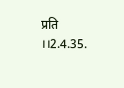प्रति ।।2.4.35.